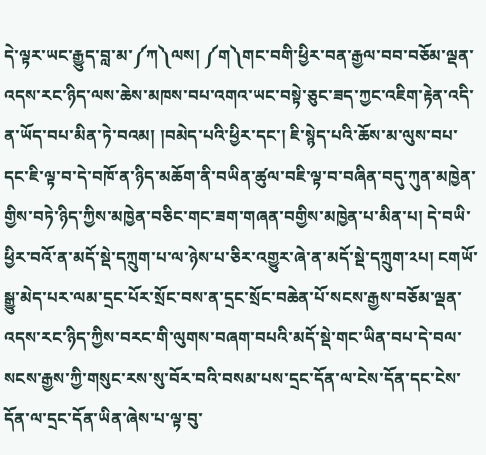དེ་ལྟར་ཡང་རྒྱུད་བླ་མ་༼ཀ༽ལས། ༼ག༽གང་བགི་ཕྱིར་བན་རྒྱལ་བབ་བཅོམ་ལྡན་འདས་རང་ཉིད་ལས་ཆེས་མཁས་བཔ་འགའ་ཡང་བསྟེ་ཅུང་ཟད་ཀྱང་འཇིག་རྟེན་འདི་ན་ཡོད་བཔ་མིན་ཏེ་བའམ། །བམེད་པའི་ཕྱིར་དང་། ཇི་སྙེད་པའི་ཆོས་མ་ལུས་བཔ་དང་ཇི་ལྟ་བ་དེ་བཁོ་ན་ཉིད་མཆོག་ནི་བཡིན་ཚུལ་བཇི་ལྟ་བ་བཞིན་བདུ་ཀུན་མཁྱེན་གྱིས་བཏེ་ཉིད་ཀྱིས་མཁྱེན་བཅིང་གང་ཟག་གཞན་བགྱིས་མཁྱེན་པ་མིན་པ། དེ་བཡི་ཕྱིར་བའོ་ན་མདོ་སྡེ་དཀྲུག་པ་ལ་ཉེས་པ་ཅིར་འགྱུར་ཞེ་ན་མདོ་སྡེ་དཀྲུག་༢པ། ངགཡོ་སྒྱུ་མེད་པར་ལམ་དྲང་པོར་སྲོང་བས་ན་དྲང་སྲོང་བཆེན་པོ་སངས་རྒྱས་བཅོམ་ལྡན་འདས་རང་ཉིད་ཀྱིས་བརང་གི་ལུགས་བཞག་བཔའི་མདོ་སྡེ་གང་ཡིན་བཔ་དེ་བལ་སངས་རྒྱས་ཀྱི་གསུང་རས་སུ་བོར་བའི་བསམ་པས་དྲང་དོན་ལ་ངེས་དོན་དང་ངེས་དོན་ལ་དྲང་དོན་ཡིན་ཞེས་པ་ལྟ་བུ་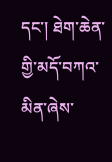དང་། ཐེག་ཆེན་གྱི་མདོ་བཀའ་མིན་ཞེས་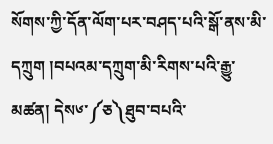སོགས་ཀྱི་དོན་ལོག་པར་བཤད་པའི་སྒོ་ནས་མི་དཀྲུག །བཔའམ་དཀྲུག་མི་རིགས་པའི་རྒྱུ་མཚན། དེས༦་༼ཅ༽ཐུབ་བཔའི་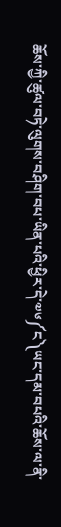ཆོས་ཀྱི་ཚུལ་བཏེ་ལུགས་བཤིག་བཔ་ཡིན་པའི་ཕྱིར་དེ་༧༦༼ང༽ཡང་དམ་བཔའི་ཆོས་ལ་ནི་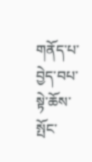གནོད་པ་བྱེད་བཔ་སྟེ་ཆོས་སྤོང་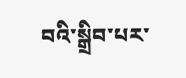བའི་སྒྲིབ་པར་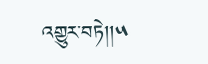འགྱུར་བཏེ།།༥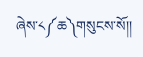ཞེས་༨༼ཆ༽གསུངས་སོ།།